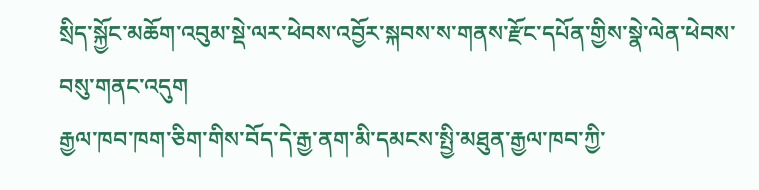སྲིད་སྐྱོང་མཆོག་འབུམ་སྡེ་ལར་ཕེབས་འབྱོར་སྐབས་ས་གནས་རྫོང་དཔོན་གྱིས་སྣེ་ལེན་ཕེབས་བསུ་གནང་འདུག
རྒྱལ་ཁབ་ཁག་ཅིག་གིས་བོད་དེ་རྒྱ་ནག་མི་དམངས་སྤྱི་མཐུན་རྒྱལ་ཁབ་ཀྱི་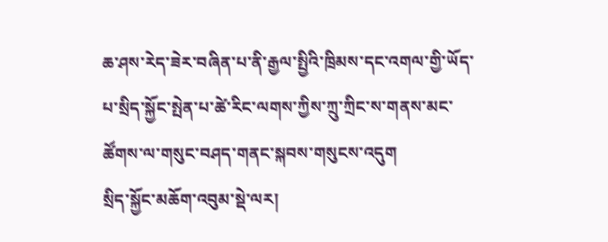ཆ་ཤས་རེད་ཟེར་བཞིན་པ་ནི་རྒྱལ་སྤྱིའི་ཁྲིམས་དང་འགལ་གྱི་ཡོད་པ་སྲིད་སྐྱོང་སྤེན་པ་ཚེ་རིང་ལགས་ཀྱིས་ཀྲུ་ཀྲིང་ས་གནས་མང་ཚོགས་ལ་གསུང་བཤད་གནང་སྐབས་གསུངས་འདུག
སྲིད་སྐྱོང་མཆོག་འབུམ་སྡེ་ལར།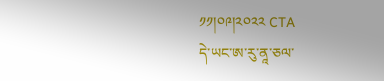༡༡།༠༩།༢༠༢༢ CTA
དེ་ཡང་ཨ་རུ་ནཱ་ཅལ་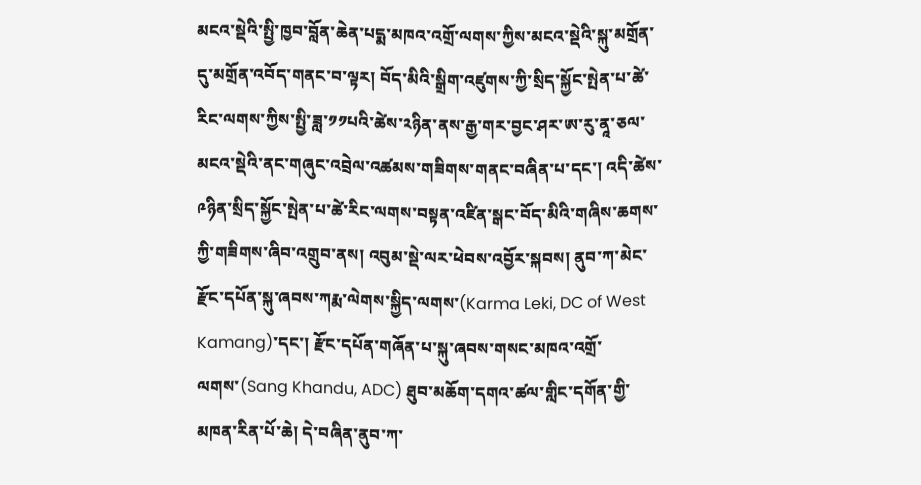མངའ་སྡེའི་སྤྱི་ཁྱབ་བློན་ཆེན་པདྨ་མཁའ་འགྲོ་ལགས་ཀྱིས་མངའ་སྡེའི་སྐུ་མགྲོན་དུ་མགྲོན་འབོད་གནང་བ་ལྟར། བོད་མིའི་སྒྲིག་འཛུགས་ཀྱི་སྲིད་སྐྱོང་སྤེན་པ་ཚེ་རིང་ལགས་ཀྱིས་སྤྱི་ཟླ་༡༡པའི་ཚེས་༢ཉིན་ནས་རྒྱ་གར་བྱང་ཤར་ཨ་རུ་ནཱ་ཅལ་མངའ་སྡེའི་ནང་གཞུང་འབྲེལ་འཚམས་གཟིགས་གནང་བཞིན་པ་དང་། འདི་ཚེས་༩ཉིན་སྲིད་སྐྱོང་སྤེན་པ་ཚེ་རིང་ལགས་བསྟན་འཛིན་སྒང་བོད་མིའི་གཞིས་ཆགས་ཀྱི་གཟིགས་ཞིབ་འགྲུབ་ནས། འབུམ་སྡེ་ལར་ཕེབས་འབྱོར་སྐབས། ནུབ་ཀ་མེང་རྫོང་དཔོན་སྐུ་ཞབས་ཀརྨ་ལེགས་སྐྱིད་ལགས་(Karma Leki, DC of West Kamang)་དང་། རྫོང་དཔོན་གཞོན་པ་སྐུ་ཞབས་གསང་མཁའ་འགྲོ་ལགས་(Sang Khandu, ADC) ཐུབ་མཆོག་དགའ་ཚལ་གླིང་དགོན་གྱི་མཁན་རིན་པོ་ཆེ། དེ་བཞིན་ནུབ་ཀ་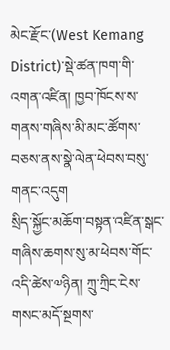མེང་རྫོང་(West Kemang District)་སྡེ་ཚན་ཁག་གི་འགན་འཛིན། ཁྱབ་ཁོངས་ས་གནས་གཞིས་མི་མང་ཚོགས་བཅས་ནས་སྣེ་ལེན་ཕེབས་བསུ་གནང་འདུག
སྲིད་སྐྱོང་མཆོག་བསྟན་འཛིན་སྒང་གཞིས་ཆགས་སུ་མ་ཕེབས་གོང་འདི་ཚེས་༧ཉིན། ཀྲུ་ཀྲིང་ངེས་གསང་མདོ་སྔགས་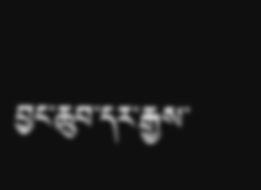བྱང་ཆུབ་དར་རྒྱས་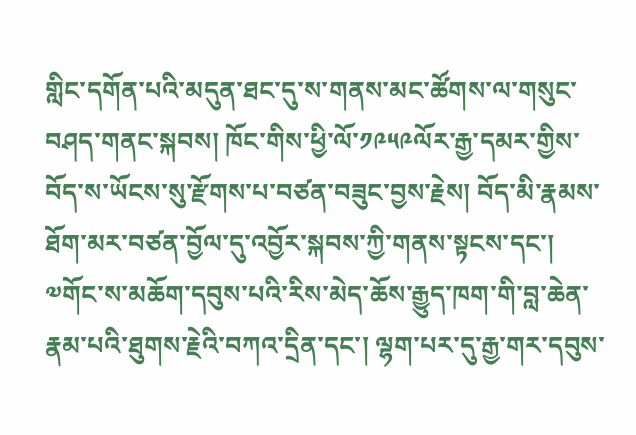གླིང་དགོན་པའི་མདུན་ཐང་དུ་ས་གནས་མང་ཚོགས་ལ་གསུང་བཤད་གནང་སྐབས། ཁོང་གིས་ཕྱི་ལོ་༡༩༥༩ལོར་རྒྱ་དམར་གྱིས་བོད་ས་ཡོངས་སུ་རྫོགས་པ་བཙན་བཟུང་བྱས་རྗེས། བོད་མི་རྣམས་ཐོག་མར་བཙན་བྱོལ་དུ་འབྱོར་སྐབས་ཀྱི་གནས་སྟངས་དང་། ༧གོང་ས་མཆོག་དབུས་པའི་རིས་མེད་ཆོས་རྒྱུད་ཁག་གི་བླ་ཆེན་རྣམ་པའི་ཐུགས་རྗེའི་བཀའ་དྲིན་དང་། ལྷག་པར་དུ་རྒྱ་གར་དབུས་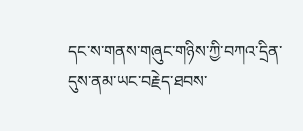དང་ས་གནས་གཞུང་གཉིས་ཀྱི་བཀའ་དྲིན་དུས་ནམ་ཡང་བརྗེད་ཐབས་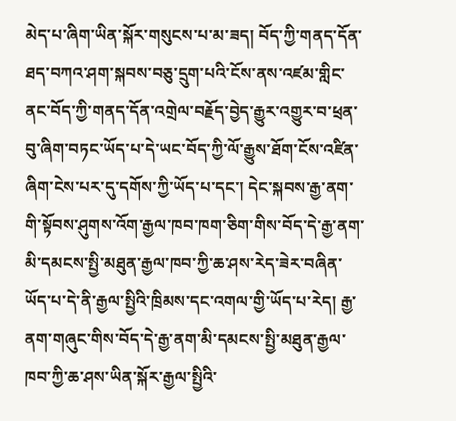མེད་པ་ཞིག་ཡིན་སྐོར་གསུངས་པ་མ་ཟད། བོད་ཀྱི་གནད་དོན་ཐད་བཀའ་ཤག་སྐབས་བཅུ་དྲུག་པའི་ངོས་ནས་འཛམ་གླིང་ནང་བོད་ཀྱི་གནད་དོན་འགྲེལ་བརྗོད་བྱེད་རྒྱུར་འགྱུར་བ་ཕྲན་བུ་ཞིག་བཏང་ཡོད་པ་དེ་ཡང་བོད་ཀྱི་ལོ་རྒྱུས་ཐོག་ངོས་འཛིན་ཞིག་ངེས་པར་དུ་དགོས་ཀྱི་ཡོད་པ་དང་། དེང་སྐབས་རྒྱ་ནག་གི་སྟོབས་ཤུགས་འོག་རྒྱལ་ཁབ་ཁག་ཅིག་གིས་བོད་དེ་རྒྱ་ནག་མི་དམངས་སྤྱི་མཐུན་རྒྱལ་ཁབ་ཀྱི་ཆ་ཤས་རེད་ཟེར་བཞིན་ཡོད་པ་དེ་ནི་རྒྱལ་སྤྱིའི་ཁྲིམས་དང་འགལ་གྱི་ཡོད་པ་རེད། རྒྱ་ནག་གཞུང་གིས་བོད་དེ་རྒྱ་ནག་མི་དམངས་སྤྱི་མཐུན་རྒྱལ་ཁབ་ཀྱི་ཆ་ཤས་ཡིན་སྐོར་རྒྱལ་སྤྱིའི་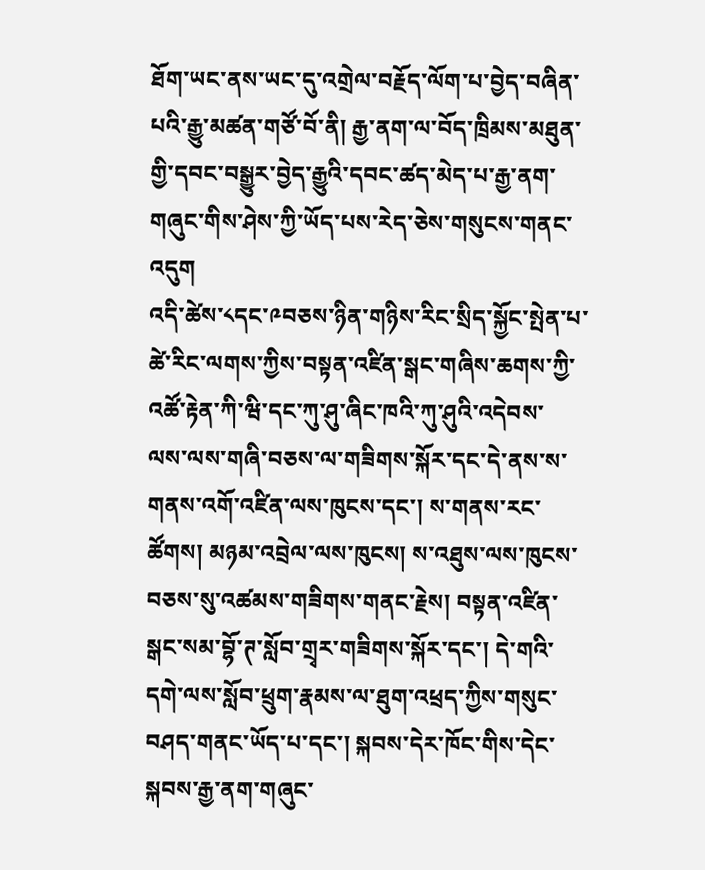ཐོག་ཡང་ནས་ཡང་དུ་འགྲེལ་བརྗོད་ལོག་པ་བྱེད་བཞིན་པའི་རྒྱུ་མཚན་གཙོ་བོ་ནི། རྒྱ་ནག་ལ་བོད་ཁྲིམས་མཐུན་གྱི་དབང་བསྒྱུར་བྱེད་རྒྱུའི་དབང་ཚད་མེད་པ་རྒྱ་ནག་གཞུང་གིས་ཤེས་ཀྱི་ཡོད་པས་རེད་ཅེས་གསུངས་གནང་འདུག
འདི་ཚེས་༨དང་༩བཅས་ཉིན་གཉིས་རིང་སྲིད་སྐྱོང་སྤེན་པ་ཚེ་རིང་ལགས་ཀྱིས་བསྟན་འཛིན་སྒང་གཞིས་ཆགས་ཀྱི་འཚོ་རྟེན་ཀི་ཝི་དང་ཀུ་ཤུ་ཞིང་ཁའི་ཀུ་ཤུའི་འདེབས་ལས་ལས་གཞི་བཅས་ལ་གཟིགས་སྐོར་དང་དེ་ནས་ས་གནས་འགོ་འཛིན་ལས་ཁུངས་དང་། ས་གནས་རང་ཚོགས། མཉམ་འབྲེལ་ལས་ཁུངས། ས་འཐུས་ལས་ཁུངས་བཅས་སུ་འཚམས་གཟིགས་གནང་རྗེས། བསྟན་འཛིན་སྒང་སམ་བྷོ་ཊ་སློབ་གྲྭར་གཟིགས་སྐོར་དང་། དེ་གའི་དགེ་ལས་སློབ་ཕྲུག་རྣམས་ལ་ཐུག་འཕྲད་ཀྱིས་གསུང་བཤད་གནང་ཡོད་པ་དང་། སྐབས་དེར་ཁོང་གིས་དེང་སྐབས་རྒྱ་ནག་གཞུང་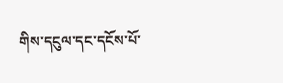གིས་དངུལ་དང་དངོས་པོ་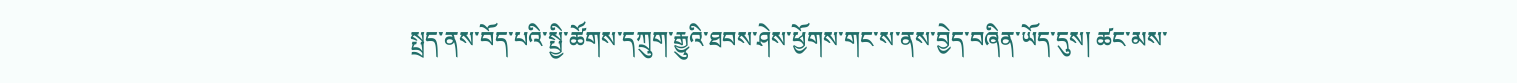སྤྲད་ནས་བོད་པའི་སྤྱི་ཚོགས་དཀྲུག་རྒྱུའི་ཐབས་ཤེས་ཕྱོགས་གང་ས་ནས་བྱེད་བཞིན་ཡོད་དུས། ཚང་མས་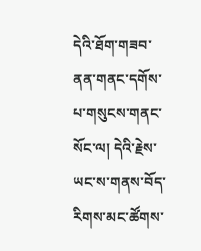དེའི་ཐོག་གཟབ་ནན་གནང་དགོས་པ་གསུངས་གནང་སོང་ལ། དེའི་རྗེས་ཡང་ས་གནས་བོད་རིགས་མང་ཚོགས་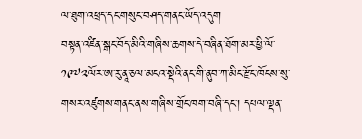ལ་ཐུག་འཕྲད་དང་གསུང་བཤད་གནང་ཡོད་འདུག
བསྟན་འཛིན་སྒང་བོད་མིའི་གཞིས་ཆགས་དེ་བཞིན་ཐོག་མར་ཕྱི་ལོ་༡༩༧༢ལོར་ཨ་རུ་ནཱ་ཅལ་མངའ་སྡེའི་ནང་གི་ནུབ་ཀ་མིང་རྫོང་ཁོངས་སུ་གསར་འཛུགས་གནང་ནས་གཞིས་གྲོང་ཁག་བཞི་དང་། དཔལ་ལྡན་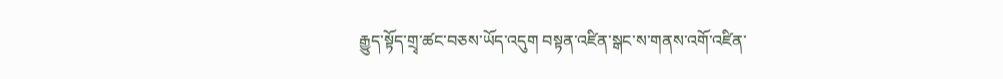རྒྱུད་སྟོད་གྲྭ་ཚང་བཅས་ཡོད་འདུག བསྟན་འཛིན་སྒང་ས་གནས་འགོ་འཛིན་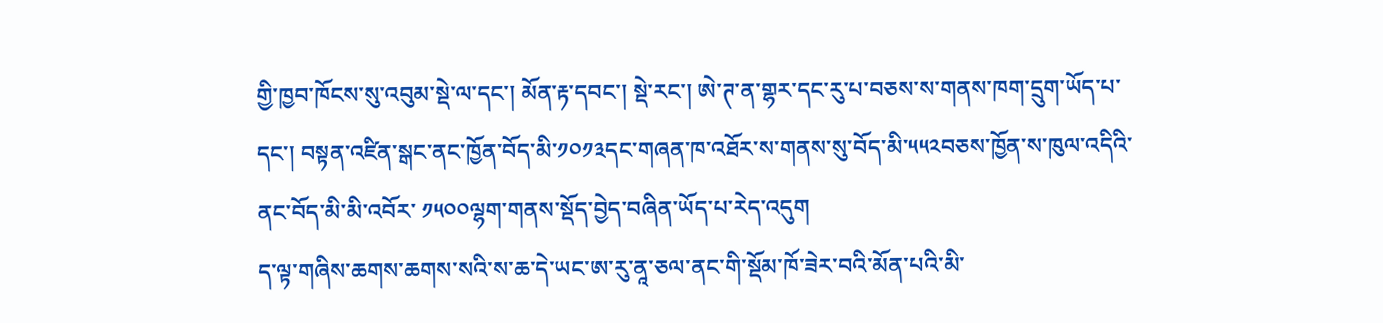གྱི་ཁྱབ་ཁོངས་སུ་འབུམ་སྡེ་ལ་དང་། མོན་རྟ་དབང་། སྡེ་རང་། ཨེ་ཊ་ན་གྷར་དང་རུ་པ་བཅས་ས་གནས་ཁག་དྲུག་ཡོད་པ་དང་། བསྟན་འཛིན་སྒང་ནང་ཁྱོན་བོད་མི་༡༠༡༣དང་གཞན་ཁ་འཐོར་ས་གནས་སུ་བོད་མི་༥༥༢བཅས་ཁྱོན་ས་ཁུལ་འདིའི་ནང་བོད་མི་མི་འབོར་ ༡༥༠༠ལྷག་གནས་སྡོད་བྱེད་བཞིན་ཡོད་པ་རེད་འདུག
ད་ལྟ་གཞིས་ཆགས་ཆགས་སའི་ས་ཆ་དེ་ཡང་ཨ་རུ་ནཱ་ཅལ་ནང་གི་སྡོམ་ཁོ་ཟེར་བའི་མོན་པའི་མི་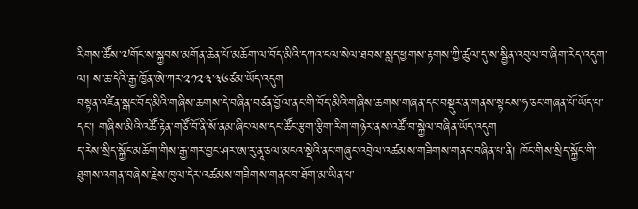རིགས་ཚོས་༧གོང་ས་སྐྱབས་མགོན་ཆེན་པོ་མཆོག་ལ་བོད་མིའི་དཀའ་ངལ་སེལ་ཐབས་སླད་ཕྱགས་རྟགས་ཀྱི་ཚུལ་དུ་ས་སྦྱིན་འབུལ་བ་ཞིག་རེད་འདུག་ལ། ས་ཆ་དེའི་རྒྱ་ཁྱོན་ཨེ་ཀར་༢༡༢༣་༣༦ཙམ་ཡོད་འདུག
བསྟན་འཛིན་སྒང་བོད་མིའི་གཞིས་ཆགས་དེ་བཞིན་བཙན་བྱོལ་ནང་གི་བོད་མིའི་གཞིས་ཆགས་གཞན་དང་བསྡུར་ན་གནས་སྟངས་ཧ་ཅང་གཞན་པོ་ཡོད་པ་དང་། གཞིས་མིའི་འཚོ་རྟེན་གཙོ་བོ་ནི་སོ་ནམ་ཞིང་ལས་དང་ཚོང་རྩག་རྩིག་རིག་གཉེར་ནས་འཚོ་བ་སྐྱེལ་བཞིན་ཡོད་འདུག
ད་རེས་སྲིད་སྐྱོང་མཆོག་གིས་རྒྱ་གར་བྱང་ཤར་ཨ་རུ་ནཱ་ཅལ་མངའ་སྡེའི་ནང་གཞུང་འབྲེལ་འཚམས་གཟིགས་གནང་བཞིན་པ་ནི། ཁོང་གིས་སྲིད་སྐྱོང་གི་ཐུགས་འགན་བཞེས་རྗེས་ཁུལ་དེར་འཚམས་གཟིགས་གནང་བ་ཐོག་མ་ཡིན་པ་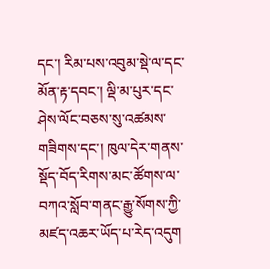དང་། རིམ་པས་འབུམ་སྡེ་ལ་དང་མོན་རྟ་དབང་། ལྡི་མ་པུར་དང་ཤེས་ལོང་བཅས་སུ་འཚམས་གཟིགས་དང་། ཁུལ་དེར་གནས་སྡོད་བོད་རིགས་མང་ཚོགས་ལ་བཀའ་སློབ་གནང་རྒྱུ་སོགས་ཀྱི་མཛད་འཆར་ཡོད་པ་རེད་འདུག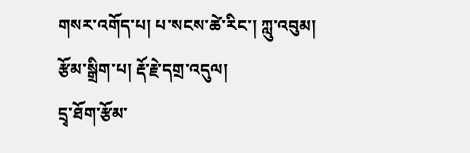གསར་འགོད་པ། པ་སངས་ཚེ་རིང་། ཀླུ་འབུམ།
རྩོམ་སྒྲིག་པ། རྡོ་རྗེ་དགྲ་འདུལ།
དྲྭ་ཐོག་རྩོམ་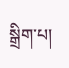སྒྲིག་པ།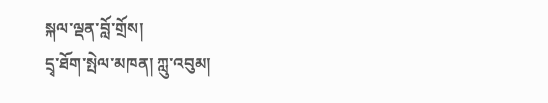སྐལ་ལྡན་བློ་གྲོས།
དྲྭ་ཐོག་སྤེལ་མཁན། ཀླུ་འབུམ།